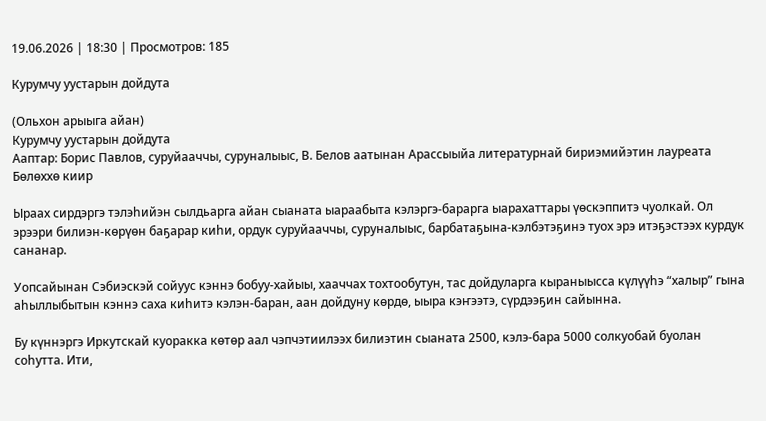19.06.2026 | 18:30 | Просмотров: 185

Курумчу уустарын дойдута

(Ольхон арыыга айан)
Курумчу уустарын дойдута
Ааптар: Борис Павлов, суруйааччы, суруналыыс, В. Белов аатынан Арассыыйа литературнай бириэмийэтин лауреата
Бөлөххө киир

Ыраах сирдэргэ тэлэһийэн сылдьарга айан сыаната ыараабыта кэлэргэ-барарга ыарахаттары үөскэппитэ чуолкай. Ол эрээри билиэн-көрүөн баҕарар киһи, ордук суруйааччы, суруналыыс, барбатаҕына-кэлбэтэҕинэ туох эрэ итэҕэстээх курдук сананар.

Уопсайынан Сэбиэскэй сойуус кэннэ бобуу-хайыы, хааччах тохтообутун, тас дойдуларга кыраныысса күлүүһэ “халыр” гына аһыллыбытын кэннэ саха киһитэ кэлэн-баран, аан дойдуну көрдө, ыыра кэҥээтэ, сүрдээҕин сайынна.

Бу күннэргэ Иркутскай куоракка көтөр аал чэпчэтиилээх билиэтин сыаната 2500, кэлэ-бара 5000 солкуобай буолан соһутта. Ити,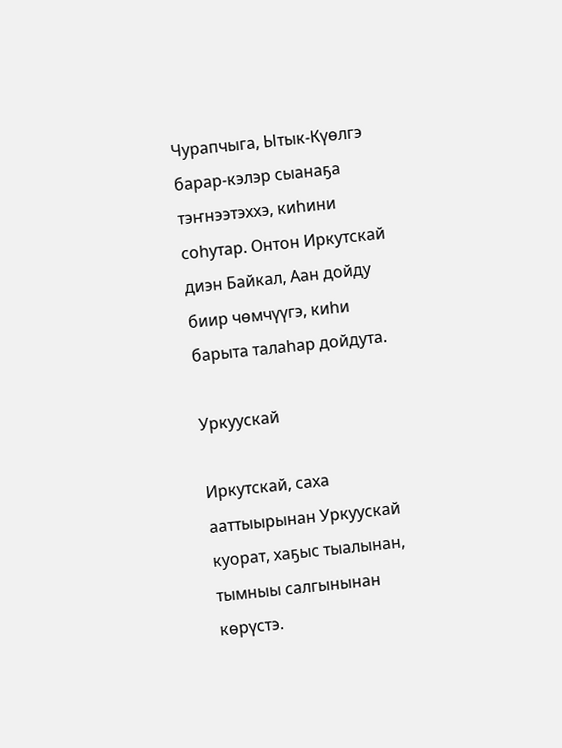Чурапчыга, Ытык-Күөлгэ барар-кэлэр сыанаҕа тэҥнээтэххэ, киһини соһутар. Онтон Иркутскай диэн Байкал, Аан дойду биир чөмчүүгэ, киһи барыта талаһар дойдута.

Уркуускай

Иркутскай, саха ааттыырынан Уркуускай куорат, хаҕыс тыалынан, тымныы салгынынан көрүстэ.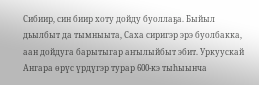Сибиир, син биир хоту дойду буоллаҕа. Быйыл дьылбыт да тымныыта, Саха сиригэр эрэ буолбакка, аан дойдуга барытыгар аҥылыйбыт эбит. Уркуускай Ангара өрүс үрдүгэр турар 600-кэ тыһыынча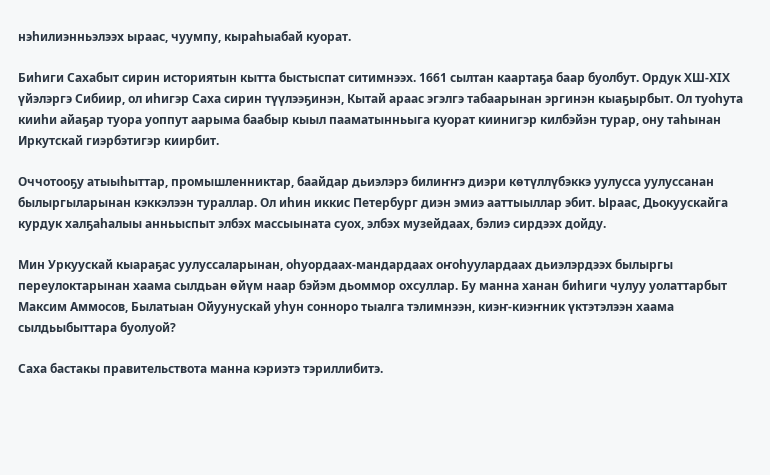нэһилиэнньэлээх ыраас, чуумпу, кыраһыабай куорат.

Биһиги Сахабыт сирин историятын кытта быстыспат ситимнээх. 1661 сылтан каартаҕа баар буолбут. Ордук ХШ-ХIХ үйэлэргэ Сибиир, ол иһигэр Саха сирин түүлээҕинэн, Кытай араас эгэлгэ табаарынан эргинэн кыаҕырбыт. Ол туоһута кииһи айаҕар туора уоппут аарыма баабыр кыыл пааматынньыга куорат киинигэр килбэйэн турар, ону таһынан Иркутскай гиэрбэтигэр киирбит.

Оччотооҕу атыыһыттар, промышленниктар, баайдар дьиэлэрэ билиҥҥэ диэри көтүллүбэккэ уулусса уулуссанан былыргыларынан кэккэлээн тураллар. Ол иһин иккис Петербург диэн эмиэ ааттыыллар эбит. Ыраас, Дьокуускайга курдук халҕаһалыы анньыспыт элбэх массыыната суох, элбэх музейдаах, бэлиэ сирдээх дойду.

Мин Уркуускай кыараҕас уулуссаларынан, оһуордаах-мандардаах оҥоһуулардаах дьиэлэрдээх былыргы переулоктарынан хаама сылдьан өйүм наар бэйэм дьоммор охсуллар. Бу манна ханан биһиги чулуу уолаттарбыт  Максим Аммосов, Былатыан Ойуунускай уһун сонноро тыалга тэлимнээн, киэҥ-киэҥник үктэтэлээн хаама сылдьыбыттара буолуой?

Саха бастакы правительствота манна кэриэтэ тэриллибитэ.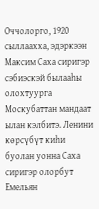Оччолорго, 1920 сыллаахха, эдэркээн Максим Саха сиригэр сэбиэскэй былааһы олохтуурга  Москубаттан мандаат ылан кэлбитэ. Ленини көрсүбүт киһи буолан уонна Саха сиригэр олорбут Емельян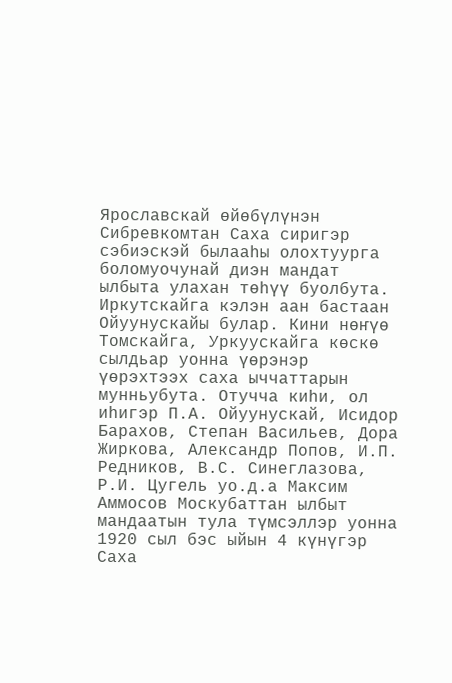Ярославскай өйөбүлүнэн Сибревкомтан Саха сиригэр сэбиэскэй былааһы олохтуурга боломуочунай диэн мандат ылбыта улахан төһүү буолбута. Иркутскайга кэлэн аан бастаан Ойуунускайы булар. Кини нөҥүө Томскайга, Уркуускайга көскө сылдьар уонна үөрэнэр үөрэхтээх саха ыччаттарын мунньубута. Отучча киһи, ол иһигэр П.А. Ойуунускай, Исидор Барахов, Степан Васильев, Дора Жиркова, Александр Попов, И.П. Редников, В.С. Синеглазова, Р.И. Цугель уо.д.а Максим Аммосов Москубаттан ылбыт мандаатын тула түмсэллэр уонна 1920 сыл бэс ыйын 4 күнүгэр Саха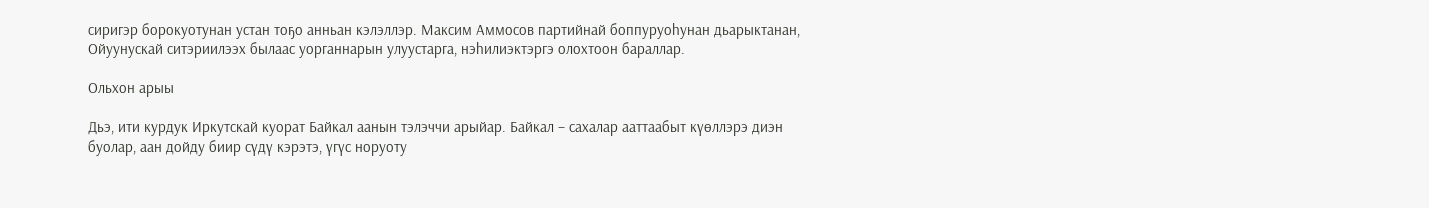сиригэр борокуотунан устан тоҕо анньан кэлэллэр. Максим Аммосов партийнай боппуруоһунан дьарыктанан, Ойуунускай ситэриилээх былаас уорганнарын улуустарга, нэһилиэктэргэ олохтоон бараллар.

Ольхон арыы

Дьэ, ити курдук Иркутскай куорат Байкал аанын тэлэччи арыйар. Байкал – сахалар ааттаабыт күөллэрэ диэн буолар, аан дойду биир сүдү кэрэтэ, үгүс норуоту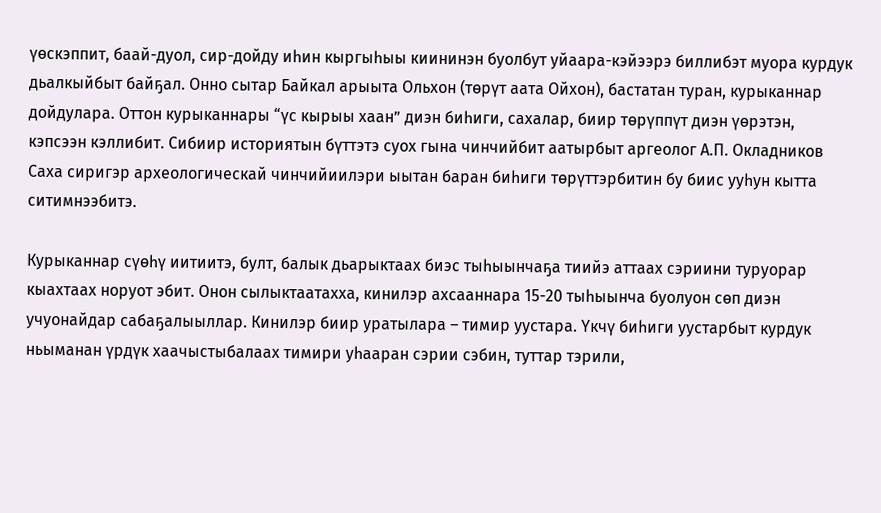үөскэппит, баай-дуол, сир-дойду иһин кыргыһыы киининэн буолбут уйаара-кэйээрэ биллибэт муора курдук дьалкыйбыт байҕал. Онно сытар Байкал арыыта Ольхон (төрүт аата Ойхон), бастатан туран, курыканнар дойдулара. Оттон курыканнары “үс кырыы хаан” диэн биһиги, сахалар, биир төрүппүт диэн үөрэтэн, кэпсээн кэллибит. Сибиир историятын бүттэтэ суох гына чинчийбит аатырбыт аргеолог А.П. Окладников Саха сиригэр археологическай чинчийиилэри ыытан баран биһиги төрүттэрбитин бу биис ууһун кытта ситимнээбитэ.

Курыканнар сүөһү иитиитэ, булт, балык дьарыктаах биэс тыһыынчаҕа тиийэ аттаах сэриини туруорар кыахтаах норуот эбит. Онон сылыктаатахха, кинилэр ахсааннара 15-20 тыһыынча буолуон сөп диэн учуонайдар сабаҕалыыллар. Кинилэр биир уратылара – тимир уустара. Үкчү биһиги уустарбыт курдук ньыманан үрдүк хаачыстыбалаах тимири уһааран сэрии сэбин, туттар тэрили,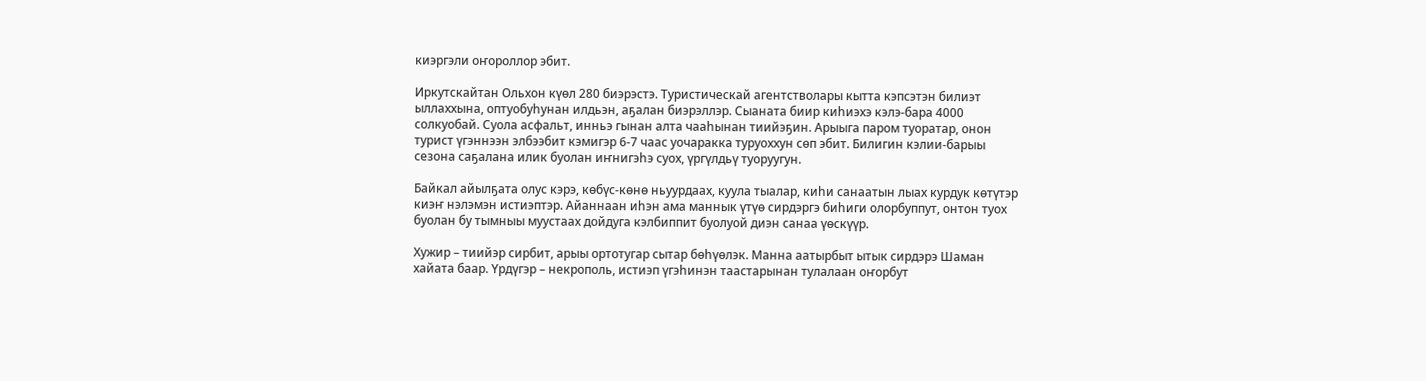киэргэли оҥороллор эбит.

Иркутскайтан Ольхон күөл 280 биэрэстэ. Туристическай агентстволары кытта кэпсэтэн билиэт ыллаххына, оптуобуһунан илдьэн, аҕалан биэрэллэр. Сыаната биир киһиэхэ кэлэ-бара 4000 солкуобай. Суола асфальт, инньэ гынан алта чааһынан тиийэҕин. Арыыга паром туоратар, онон турист үгэннээн элбээбит кэмигэр 6-7 чаас уочаракка туруоххун сөп эбит. Билигин кэлии-барыы сезона саҕалана илик буолан иҥнигэһэ суох, үргүлдьү туоруугун.

Байкал айылҕата олус кэрэ, көбүс-көнө ньуурдаах, куула тыалар, киһи санаатын лыах курдук көтүтэр киэҥ нэлэмэн истиэптэр. Айаннаан иһэн ама маннык үтүө сирдэргэ биһиги олорбуппут, онтон туох буолан бу тымныы муустаах дойдуга кэлбиппит буолуой диэн санаа үөскүүр.

Хужир – тиийэр сирбит, арыы ортотугар сытар бөһүөлэк. Манна аатырбыт ытык сирдэрэ Шаман хайата баар. Үрдүгэр – некрополь, истиэп үгэһинэн таастарынан тулалаан оҥорбут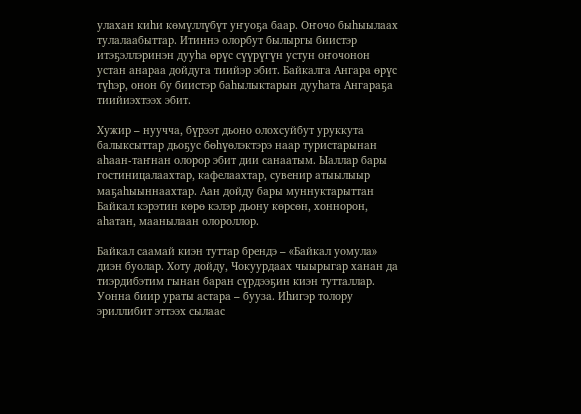улахан киһи көмүллүбүт уҥуоҕа баар. Оҥочо быһыылаах тулалаабыттар. Итиннэ олорбут былыргы биистэр итэҕэллэринэн дууһа өрүс сүүрүгүн устун оҥочонон устан анараа дойдуга тиийэр эбит. Байкалга Ангара өрүс түһэр, онон бу биистэр баһылыктарын дууһата Ангараҕа тиийиэхтээх эбит.

Хужир – нуучча, бүрээт дьоно олохсуйбут уруккута балыксыттар дьоҕус бөһүөлэктэрэ наар туристарынан аһаан-таҥнан олорор эбит дии санаатым. Ыаллар бары гостиницалаахтар, кафелаахтар, сувенир атыылыыр маҕаһыыннаахтар. Аан дойду бары муннуктарыттан Байкал кэрэтин көрө кэлэр дьону көрсөн, хоннорон, аһатан, маанылаан олороллор.

Байкал саамай киэн туттар брендэ – «Байкал уомула» диэн буолар. Хоту дойду, Чокуурдаах чыырыгар ханан да тиэрдибэтим гынан баран сүрдээҕин киэн тутталлар. Уонна биир ураты астара – бууза. Иһигэр толору эриллибит эттээх сылаас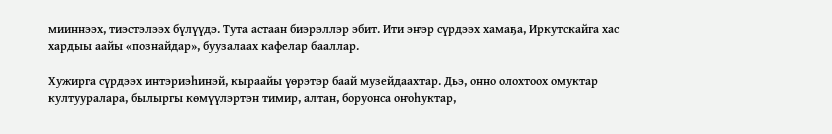мииннээх, тиэстэлээх бүлүүдэ. Тута астаан биэрэллэр эбит. Ити эҥэр сүрдээх хамаҕа, Иркутскайга хас хардыы аайы «познайдар», буузалаах кафелар бааллар.

Хужирга сүрдээх интэриэһинэй, кыраайы үөрэтэр баай музейдаахтар. Дьэ, онно олохтоох омуктар култууралара, былыргы көмүүлэртэн тимир, алтан, боруонса оҥоһуктар,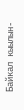Байкал кыылын-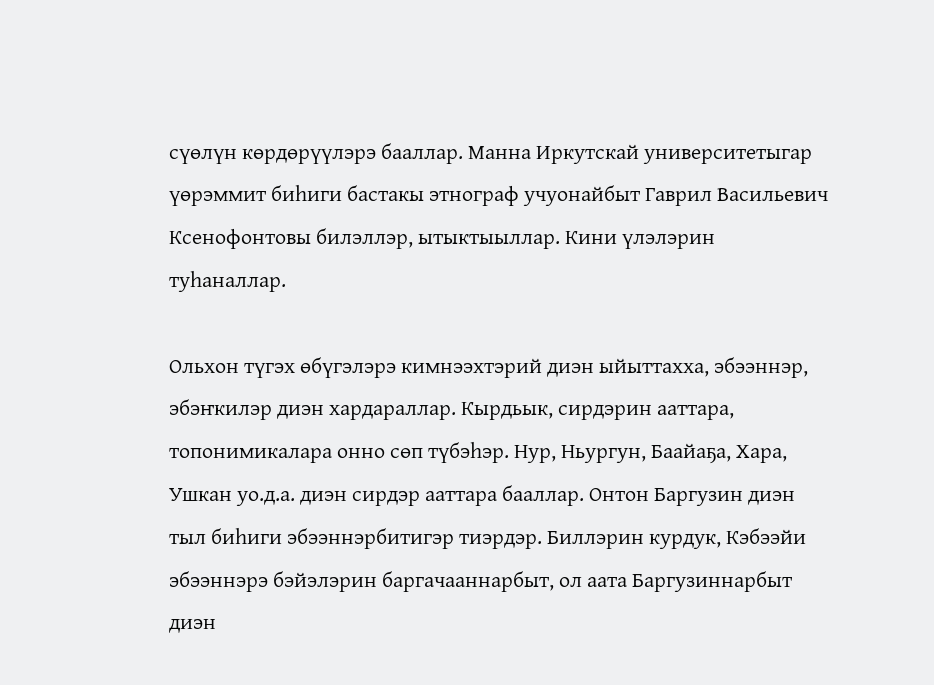сүөлүн көрдөрүүлэрэ бааллар. Манна Иркутскай университетыгар үөрэммит биһиги бастакы этнограф учуонайбыт Гаврил Васильевич Ксенофонтовы билэллэр, ытыктыыллар. Кини үлэлэрин туһаналлар.

Ольхон түгэх өбүгэлэрэ кимнээхтэрий диэн ыйыттахха, эбээннэр, эбэҥкилэр диэн хардараллар. Кырдьык, сирдэрин ааттара, топонимикалара онно сөп түбэһэр. Нур, Ньургун, Баайаҕа, Хара, Ушкан уо.д.а. диэн сирдэр ааттара бааллар. Онтон Баргузин диэн тыл биһиги эбээннэрбитигэр тиэрдэр. Биллэрин курдук, Кэбээйи эбээннэрэ бэйэлэрин баргачааннарбыт, ол аата Баргузиннарбыт диэн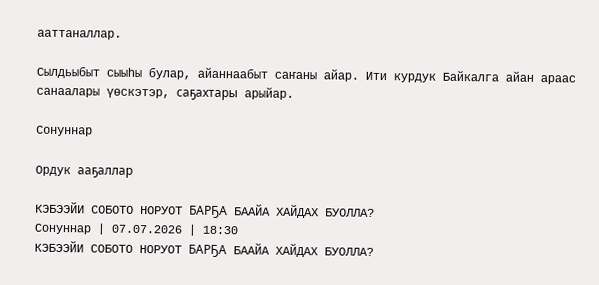ааттаналлар.

Сылдьыбыт сыыһы булар, айаннаабыт саҥаны айар. Ити курдук Байкалга айан араас санаалары үөскэтэр, саҕахтары арыйар.

Сонуннар

Ордук ааҕаллар

КЭБЭЭЙИ СОБОТО НОРУОТ БАРҔА БААЙА ХАЙДАХ БУОЛЛА?
Сонуннар | 07.07.2026 | 18:30
КЭБЭЭЙИ СОБОТО НОРУОТ БАРҔА БААЙА ХАЙДАХ БУОЛЛА?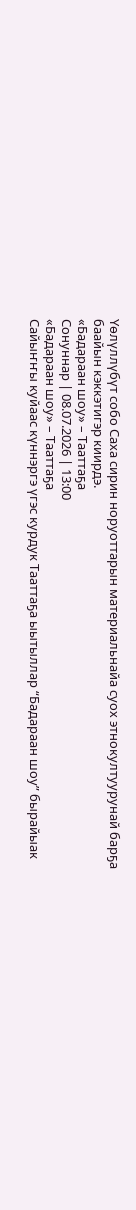Үөлүллүбүт собо Саха сирин норуоттарын материальнайа суох этнокултуурунай барҕа баайын кэккэтигэр киирдэ.
«Бадараан шоу» – Тааттаҕа
Сонуннар | 08.07.2026 | 13:00
«Бадараан шоу» – Тааттаҕа
Сайыҥҥы куйаас күннэргэ үгэс курдук Тааттаҕа ыытыллар “Бадараан шоу” бырайыак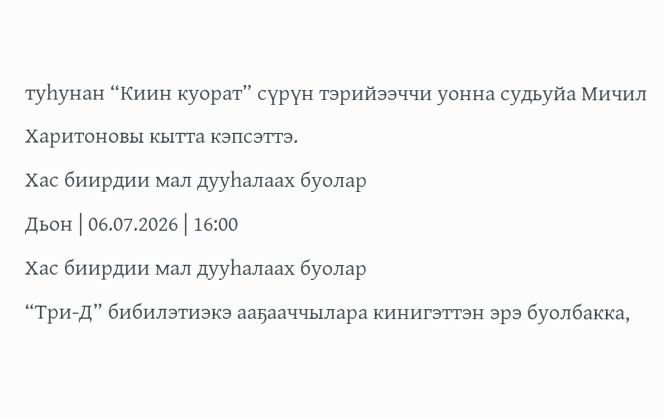туһунан “Киин куорат” сүрүн тэрийээччи уонна судьуйа Мичил Харитоновы кытта кэпсэттэ.
Хас биирдии мал дууһалаах буолар
Дьон | 06.07.2026 | 16:00
Хас биирдии мал дууһалаах буолар
“Три-Д” бибилэтиэкэ ааҕааччылара кинигэттэн эрэ буолбакка,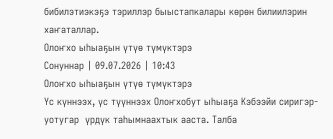бибилэтиэкэҕэ тэриллэр быыстапкалары көрөн билиилэрин хаҥаталлар.
Олоҥхо ыһыаҕын үтүө түмүктэрэ
Сонуннар | 09.07.2026 | 10:43
Олоҥхо ыһыаҕын үтүө түмүктэрэ
Үс күннээх, үс түүннээх Олоҥхобут ыһыаҕа Кэбээйи сиригэр-уотугар  үрдүк таһымнаахтык ааста. Талба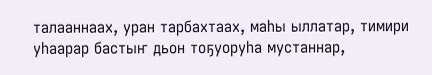талааннаах, уран тарбахтаах, маһы ыллатар, тимири уһаарар бастыҥ дьон тоҕуоруһа мустаннар,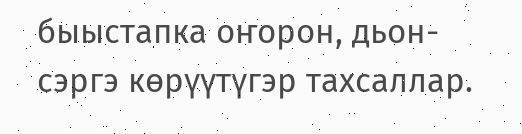быыстапка оҥорон, дьон-сэргэ көрүүтүгэр тахсаллар.